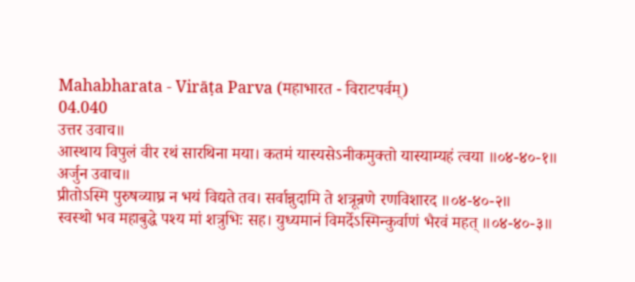Mahabharata - Virāṭa Parva (महाभारत - विराटपर्वम्)
04.040
उत्तर उवाच॥
आस्थाय विपुलं वीर रथं सारथिना मया। कतमं यास्यसेऽनीकमुक्तो यास्याम्यहं त्वया ॥०४-४०-१॥
अर्जुन उवाच॥
प्रीतोऽस्मि पुरुषव्याघ्र न भयं विद्यते तव। सर्वान्नुदामि ते शत्रून्रणे रणविशारद ॥०४-४०-२॥
स्वस्थो भव महाबुद्धे पश्य मां शत्रुभिः सह। युध्यमानं विमर्देऽस्मिन्कुर्वाणं भैरवं महत् ॥०४-४०-३॥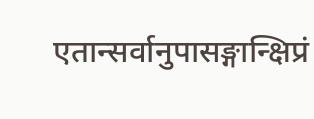एतान्सर्वानुपासङ्गान्क्षिप्रं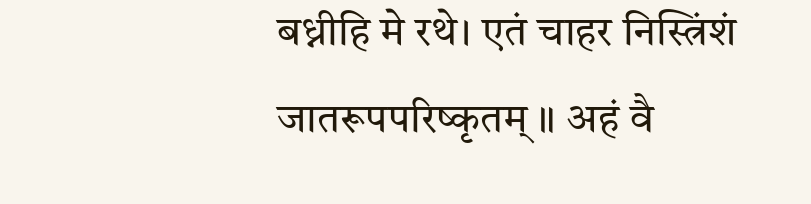बध्नीहि मे रथे। एतं चाहर निस्त्रिंशं जातरूपपरिष्कृतम् ॥ अहं वै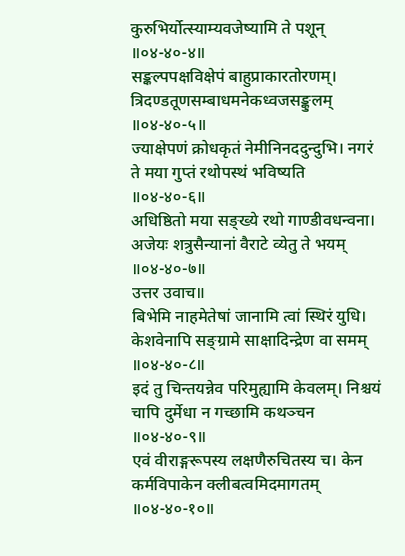कुरुभिर्योत्स्याम्यवजेष्यामि ते पशून् ॥०४-४०-४॥
सङ्कल्पपक्षविक्षेपं बाहुप्राकारतोरणम्। त्रिदण्डतूणसम्बाधमनेकध्वजसङ्कुलम् ॥०४-४०-५॥
ज्याक्षेपणं क्रोधकृतं नेमीनिनददुन्दुभि। नगरं ते मया गुप्तं रथोपस्थं भविष्यति ॥०४-४०-६॥
अधिष्ठितो मया सङ्ख्ये रथो गाण्डीवधन्वना। अजेयः शत्रुसैन्यानां वैराटे व्येतु ते भयम् ॥०४-४०-७॥
उत्तर उवाच॥
बिभेमि नाहमेतेषां जानामि त्वां स्थिरं युधि। केशवेनापि सङ्ग्रामे साक्षादिन्द्रेण वा समम् ॥०४-४०-८॥
इदं तु चिन्तयन्नेव परिमुह्यामि केवलम्। निश्चयं चापि दुर्मेधा न गच्छामि कथञ्चन ॥०४-४०-९॥
एवं वीराङ्गरूपस्य लक्षणैरुचितस्य च। केन कर्मविपाकेन क्लीबत्वमिदमागतम् ॥०४-४०-१०॥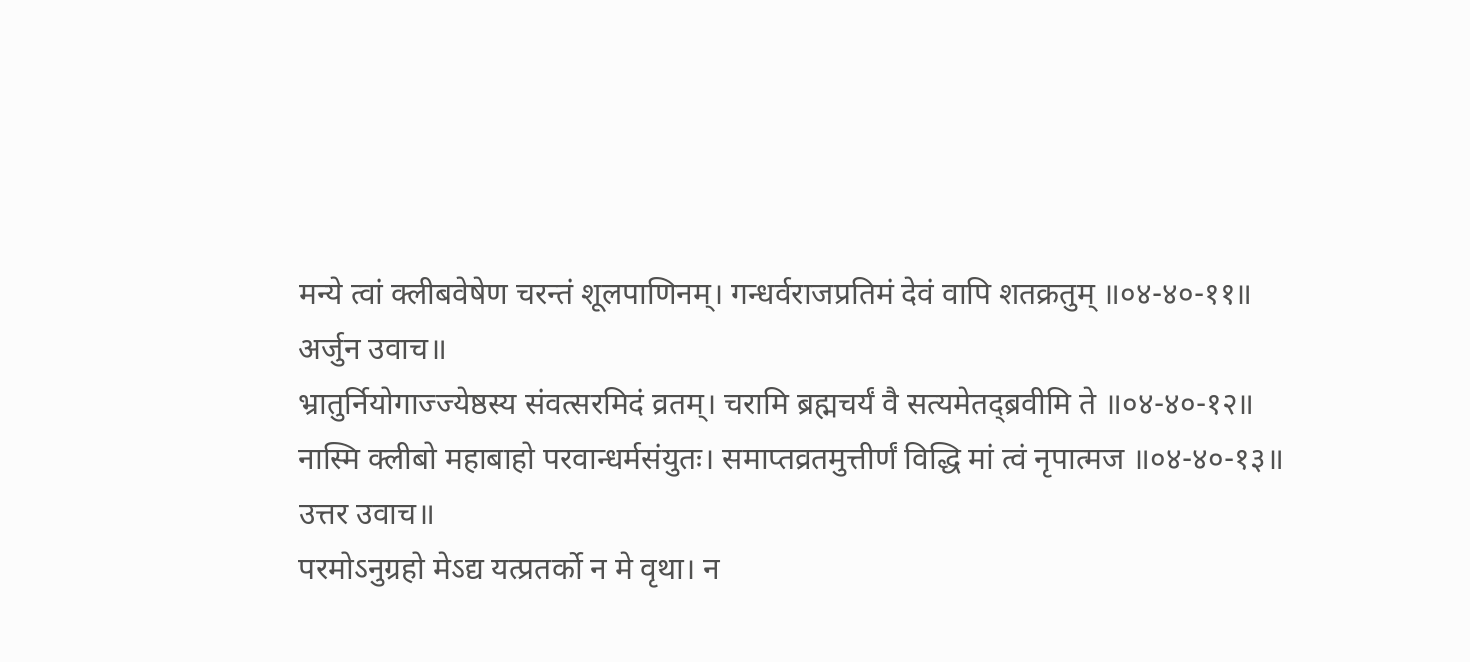मन्ये त्वां क्लीबवेषेण चरन्तं शूलपाणिनम्। गन्धर्वराजप्रतिमं देवं वापि शतक्रतुम् ॥०४-४०-११॥
अर्जुन उवाच॥
भ्रातुर्नियोगाज्ज्येष्ठस्य संवत्सरमिदं व्रतम्। चरामि ब्रह्मचर्यं वै सत्यमेतद्ब्रवीमि ते ॥०४-४०-१२॥
नास्मि क्लीबो महाबाहो परवान्धर्मसंयुतः। समाप्तव्रतमुत्तीर्णं विद्धि मां त्वं नृपात्मज ॥०४-४०-१३॥
उत्तर उवाच॥
परमोऽनुग्रहो मेऽद्य यत्प्रतर्को न मे वृथा। न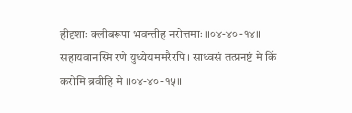हीदृशाः क्लीबरूपा भवन्तीह नरोत्तमाः ॥०४-४०-१४॥
सहायवानस्मि रणे युध्येयममरैरपि। साध्वसं तत्प्रनष्टं मे किं करोमि ब्रवीहि मे ॥०४-४०-१५॥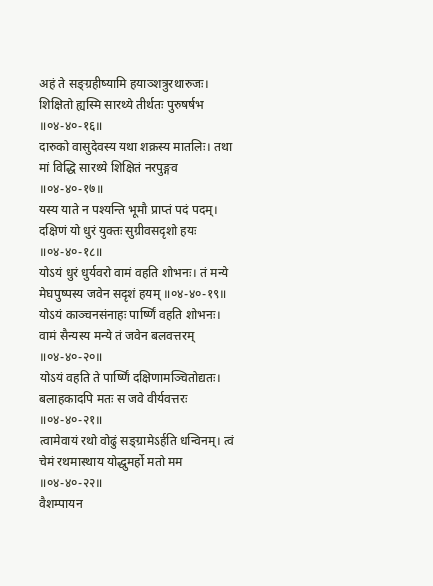अहं ते सङ्ग्रहीष्यामि हयाञ्शत्रुरथारुजः। शिक्षितो ह्यस्मि सारथ्ये तीर्थतः पुरुषर्षभ ॥०४-४०-१६॥
दारुको वासुदेवस्य यथा शक्रस्य मातलिः। तथा मां विद्धि सारथ्ये शिक्षितं नरपुङ्गव ॥०४-४०-१७॥
यस्य याते न पश्यन्ति भूमौ प्राप्तं पदं पदम्। दक्षिणं यो धुरं युक्तः सुग्रीवसदृशो हयः ॥०४-४०-१८॥
योऽयं धुरं धुर्यवरो वामं वहति शोभनः। तं मन्ये मेघपुष्पस्य जवेन सदृशं हयम् ॥०४-४०-१९॥
योऽयं काञ्चनसंनाहः पार्ष्णिं वहति शोभनः। वामं सैन्यस्य मन्ये तं जवेन बलवत्तरम् ॥०४-४०-२०॥
योऽयं वहति ते पार्ष्णिं दक्षिणामञ्चितोद्यतः। बलाहकादपि मतः स जवे वीर्यवत्तरः ॥०४-४०-२१॥
त्वामेवायं रथो वोढुं सङ्ग्रामेऽर्हति धन्विनम्। त्वं चेमं रथमास्थाय योद्धुमर्हो मतो मम ॥०४-४०-२२॥
वैशम्पायन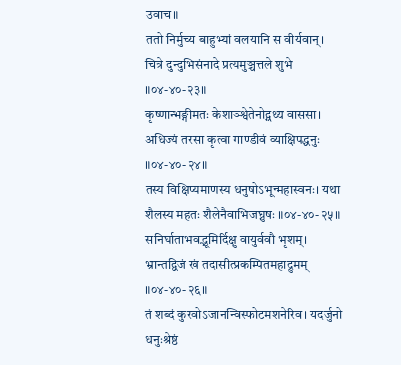उवाच॥
ततो निर्मुच्य बाहुभ्यां वलयानि स वीर्यवान्। चित्रे दुन्दुभिसंनादे प्रत्यमुञ्चत्तले शुभे ॥०४-४०-२३॥
कृष्णान्भङ्गीमतः केशाञ्श्वेतेनोद्ग्रथ्य वाससा। अधिज्यं तरसा कृत्वा गाण्डीवं व्याक्षिपद्धनुः ॥०४-४०-२४॥
तस्य विक्षिप्यमाणस्य धनुषोऽभून्महास्वनः। यथा शैलस्य महतः शैलेनैवाभिजघ्नुषः ॥०४-४०-२५॥
सनिर्घाताभवद्भूमिर्दिक्षु वायुर्ववौ भृशम्। भ्रान्तद्विजं खं तदासीत्प्रकम्पितमहाद्रुमम् ॥०४-४०-२६॥
तं शब्दं कुरवोऽजानन्विस्फोटमशनेरिव। यदर्जुनो धनुःश्रेष्ठं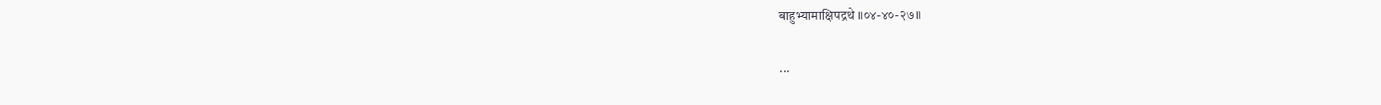बाहुभ्यामाक्षिपद्रथे ॥०४-४०-२७॥

...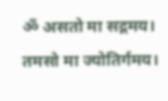ॐ असतो मा सद्गमय। तमसो मा ज्योतिर्गमय।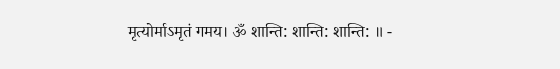मृत्योर्माऽमृतं गमय। ॐ शान्ति: शान्ति: शान्ति: ॥ -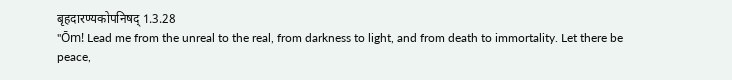बृहदारण्यकोपनिषद् 1.3.28
"Ōm! Lead me from the unreal to the real, from darkness to light, and from death to immortality. Let there be peace,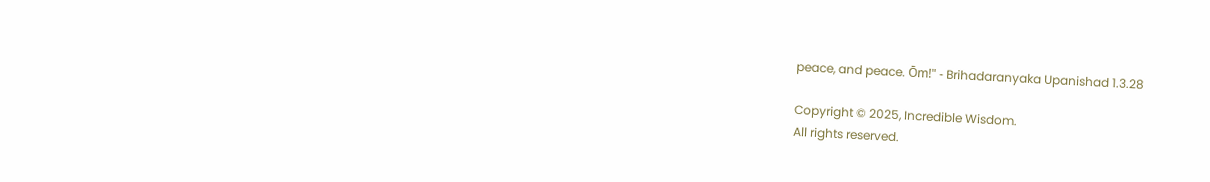peace, and peace. Ōm!" - Brihadaranyaka Upanishad 1.3.28

Copyright © 2025, Incredible Wisdom.
All rights reserved.